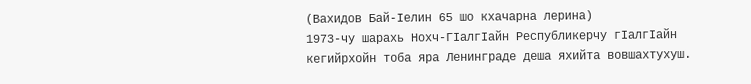(Вахидов Бай-Iелин 65 шо кхачарна лерина)
1973-чу шарахь Нохч-ГIалгIайн Республикерчу гIалгIайн кегийрхойн тоба яра Ленинграде деша яхийта вовшахтухуш.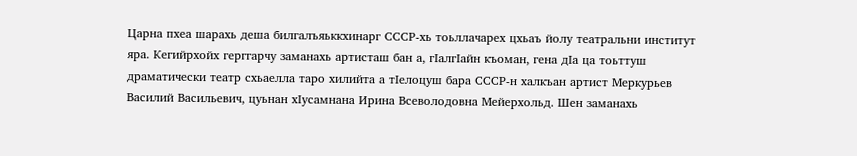Царна пхеа шарахь деша билгалъяьккхинарг СССР-хь тоьллачарех цхьаъ йолу театральни институт яра. Кегийрхойх герггарчу заманахь артисташ бан а, гIалгIайн къоман, гена дIа ца тоьттуш драматически театр схьаелла таро хилийта а тIелоцуш бара СССР-н халкъан артист Меркурьев Василий Васильевич, цуьнан хIусамнана Ирина Всеволодовна Мейерхольд. Шен заманахь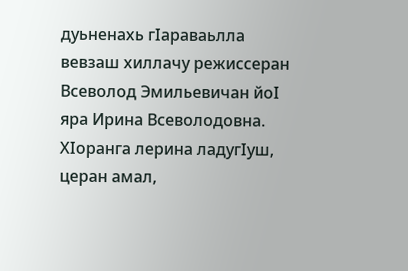дуьненахь гIараваьлла вевзаш хиллачу режиссеран Всеволод Эмильевичан йоI яра Ирина Всеволодовна. ХIоранга лерина ладугIуш, церан амал,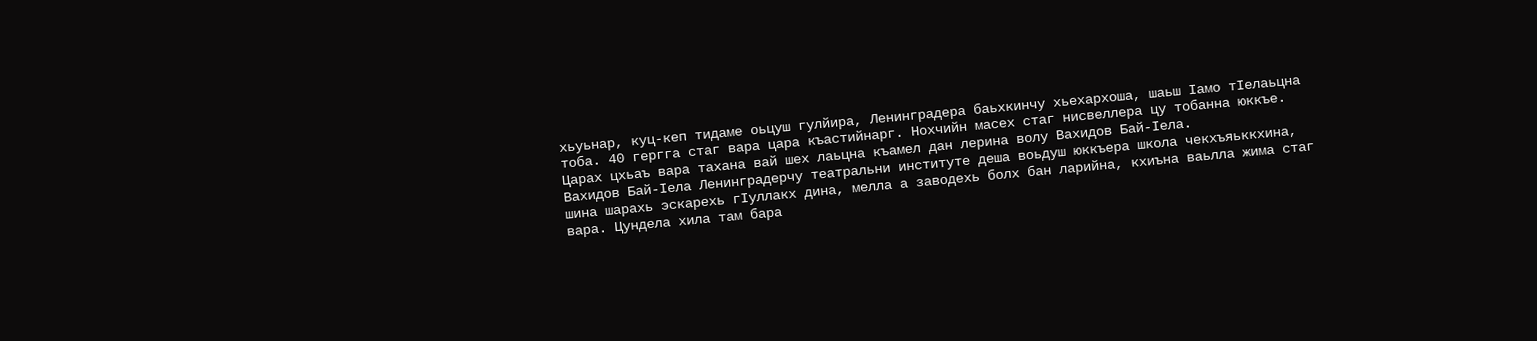хьуьнар, куц-кеп тидаме оьцуш гулйира, Ленинградера баьхкинчу хьехархоша, шаьш Iамо тIелаьцна тоба. 40 гергга стаг вара цара къастийнарг. Нохчийн масех стаг нисвеллера цу тобанна юккъе. Царах цхьаъ вара тахана вай шех лаьцна къамел дан лерина волу Вахидов Бай-Iела.
Вахидов Бай-Iела Ленинградерчу театральни институте деша воьдуш юккъера школа чекхъяьккхина, шина шарахь эскарехь гIуллакх дина, мелла а заводехь болх бан ларийна, кхиъна ваьлла жима стаг вара. Цундела хила там бара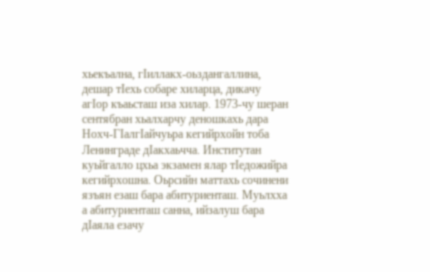хьекъална, гIиллакх-оьздангаллина, дешар тIехь собаре хиларца, дикачу агIор къаьсташ иза хилар. 1973-чу шеран сентябран хьалхарчу деношкахь дара Нохч-ГIалгIайчуьра кегийрхойн тоба Ленинграде дIакхаьчча. Институтан куьйгалло цхьа экзамен ялар тIедожийра кегийрхошна. Оьрсийн маттахь сочинени язъян езаш бара абитуриенташ. Муьлхха а абитуриенташ санна, ийзалуш бара дIаяла езачу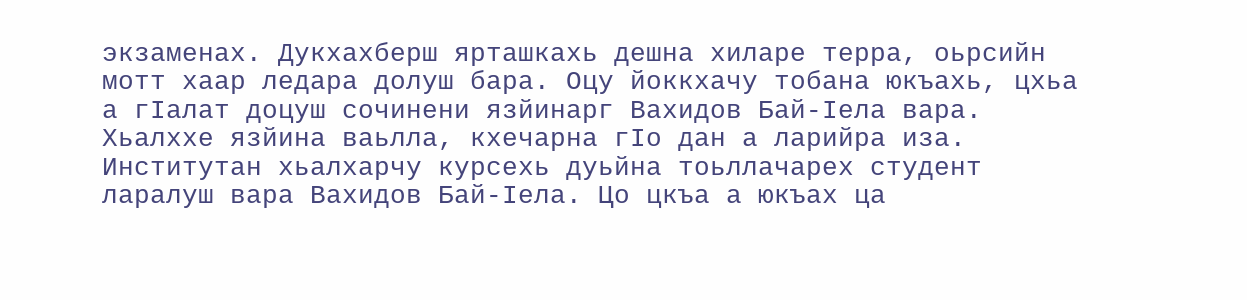экзаменах. Дукхахберш ярташкахь дешна хиларе терра, оьрсийн мотт хаар ледара долуш бара. Оцу йоккхачу тобана юкъахь, цхьа а гIалат доцуш сочинени язйинарг Вахидов Бай-Iела вара. Хьалххе язйина ваьлла, кхечарна гIо дан а ларийра иза. Институтан хьалхарчу курсехь дуьйна тоьллачарех студент ларалуш вара Вахидов Бай-Iела. Цо цкъа а юкъах ца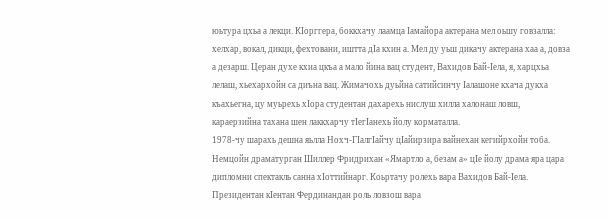юьтура цхьа а лекци. КIорггера, боккхачу лаамца Iамайора актерана мел оьшу говзалла: хелхар, вокал, дикци, фехтовани, иштта дIа кхин а. Мел ду уьш дикачу актерана хаа а, довза а дезарш. Церан духе кхиа цкъа а мало йина вац студент, Вахидов Бай-Iела, я, харцхьа лелаш, хьехархойн са диъна вац. Жимачохь дуьйна сатийсинчу Iалашоне кхача дукха къахьегна, цу муьрехь хIора студентан дахарехь нислуш хилла халонаш ловш, караерзийна тахана шен лаккхарчу тIегIанехь йолу корматалла.
1978-чу шарахь дешна яьлла Нохч-ГIалгIайчу цIайирзира вайнехан кегийрхойн тоба. Немцойн драматурган Шиллер Фридрихан «Ямартло а, безам а» цIе йолу драма яра цара дипломни спектакль санна хIоттийнарг. Коьртачу ролехь вара Вахидов Бай-Iела. Президентан кIентан Фердинандан роль ловзош вара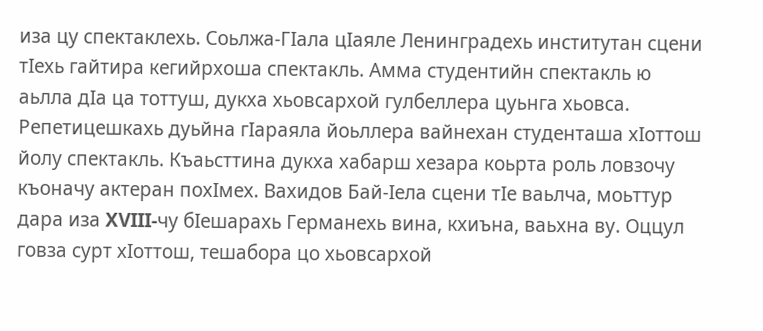иза цу спектаклехь. Соьлжа-ГIала цIаяле Ленинградехь институтан сцени тIехь гайтира кегийрхоша спектакль. Амма студентийн спектакль ю аьлла дIа ца тоттуш, дукха хьовсархой гулбеллера цуьнга хьовса. Репетицешкахь дуьйна гIараяла йоьллера вайнехан студенташа хIоттош йолу спектакль. Къаьсттина дукха хабарш хезара коьрта роль ловзочу къоначу актеран похIмех. Вахидов Бай-Iела сцени тIе ваьлча, моьттур дара иза XVIII-чу бIешарахь Германехь вина, кхиъна, ваьхна ву. Оццул говза сурт хIоттош, тешабора цо хьовсархой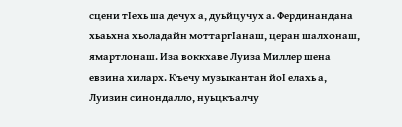сцени тIехь ша дечух а, дуьйцучух а. Фердинандана хьаьхна хьоладайн моттаргIанаш, церан шалхонаш, ямартлонаш. Иза воккхаве Луиза Миллер шена евзина хиларх. Къечу музыкантан йоI елахь а, Луизин синондалло, нуьцкъалчу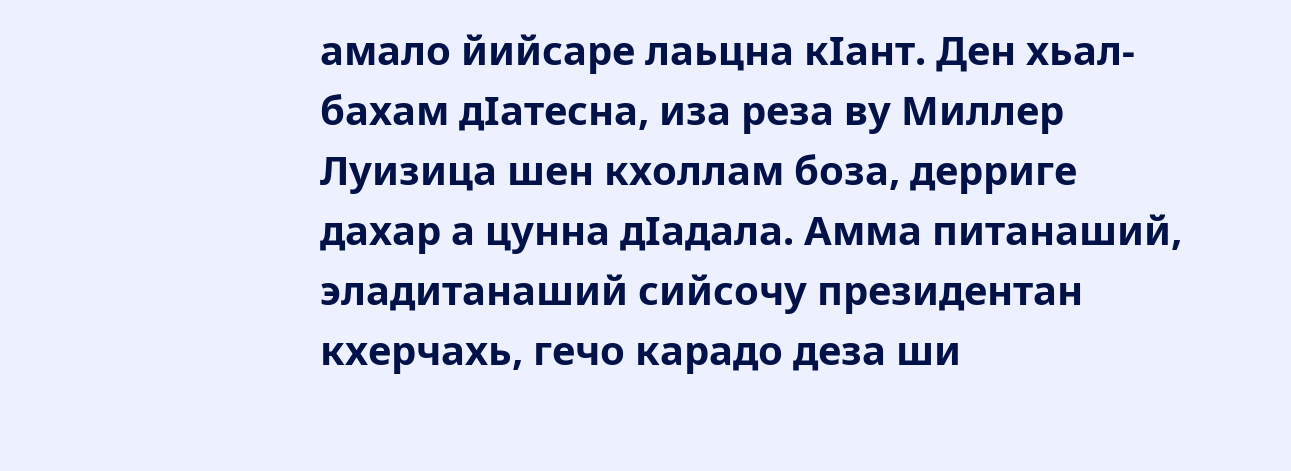амало йийсаре лаьцна кIант. Ден хьал-бахам дIатесна, иза реза ву Миллер Луизица шен кхоллам боза, дерриге дахар а цунна дIадала. Амма питанаший, эладитанаший сийсочу президентан кхерчахь, гечо карадо деза ши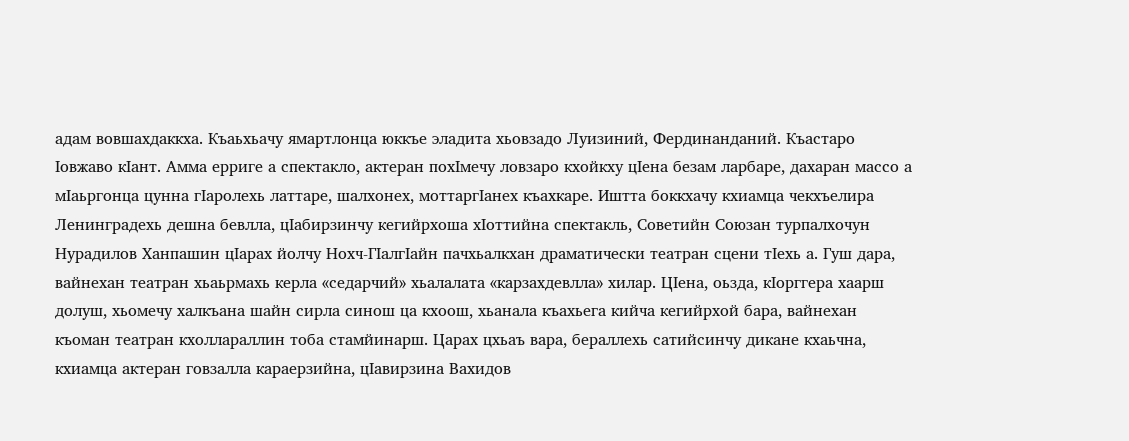адам вовшахдаккха. Къаьхьачу ямартлонца юккъе эладита хьовзадо Луизиний, Фердинанданий. Къастаро Iовжаво кIант. Амма ерриге а спектакло, актеран похIмечу ловзаро кхойкху цIена безам ларбаре, дахаран массо а мIаьргонца цунна гIаролехь латтаре, шалхонех, моттаргIанех къахкаре. Иштта боккхачу кхиамца чекхъелира Ленинградехь дешна бевлла, цIабирзинчу кегийрхоша хIоттийна спектакль, Советийн Союзан турпалхочун Нурадилов Ханпашин цIарах йолчу Нохч-ГIалгIайн пачхьалкхан драматически театран сцени тIехь а. Гуш дара, вайнехан театран хьаьрмахь керла «седарчий» хьалалата «карзахдевлла» хилар. ЦIена, оьзда, кIорггера хаарш долуш, хьомечу халкъана шайн сирла синош ца кхоош, хьанала къахьега кийча кегийрхой бара, вайнехан къоман театран кхоллараллин тоба стамйинарш. Царах цхьаъ вара, бераллехь сатийсинчу дикане кхаьчна, кхиамца актеран говзалла караерзийна, цIавирзина Вахидов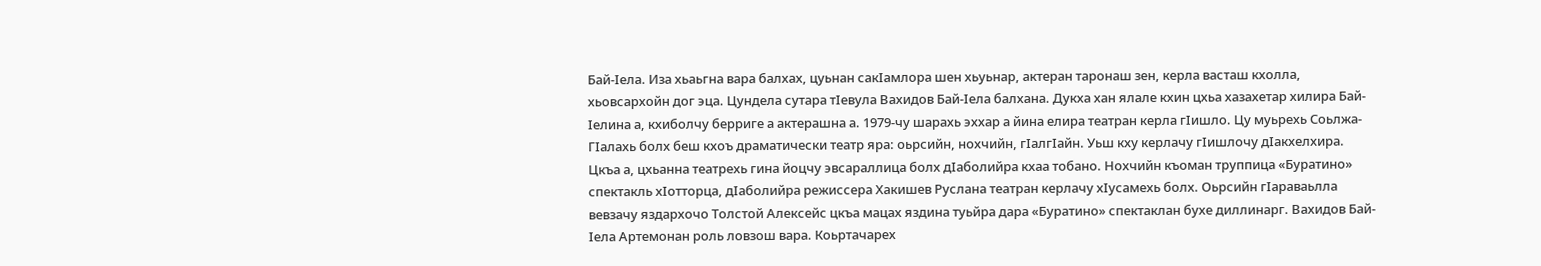Бай-Iела. Иза хьаьгна вара балхах, цуьнан сакIамлора шен хьуьнар, актеран таронаш зен, керла васташ кхолла, хьовсархойн дог эца. Цундела сутара тIевула Вахидов Бай-Iела балхана. Дукха хан ялале кхин цхьа хазахетар хилира Бай-Iелина а, кхиболчу берриге а актерашна а. 1979-чу шарахь эххар а йина елира театран керла гIишло. Цу муьрехь Соьлжа-ГIалахь болх беш кхоъ драматически театр яра: оьрсийн, нохчийн, гIалгIайн. Уьш кху керлачу гIишлочу дIакхелхира. Цкъа а, цхьанна театрехь гина йоцчу эвсараллица болх дIаболийра кхаа тобано. Нохчийн къоман труппица «Буратино» спектакль хIотторца, дIаболийра режиссера Хакишев Руслана театран керлачу хIусамехь болх. Оьрсийн гIараваьлла вевзачу яздархочо Толстой Алексейс цкъа мацах яздина туьйра дара «Буратино» спектаклан бухе диллинарг. Вахидов Бай-Iела Артемонан роль ловзош вара. Коьртачарех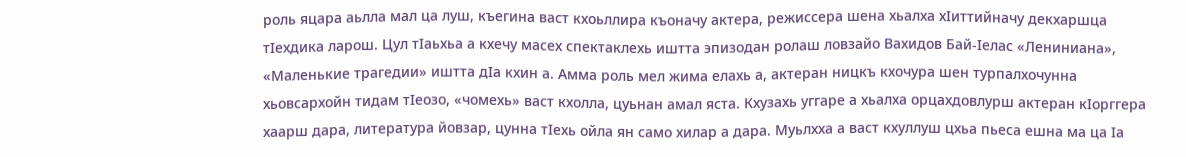роль яцара аьлла мал ца луш, къегина васт кхоьллира къоначу актера, режиссера шена хьалха хIиттийначу декхаршца тIехдика ларош. Цул тIаьхьа а кхечу масех спектаклехь иштта эпизодан ролаш ловзайо Вахидов Бай-Iелас «Лениниана», «Маленькие трагедии» иштта дIа кхин а. Амма роль мел жима елахь а, актеран ницкъ кхочура шен турпалхочунна хьовсархойн тидам тIеозо, «чомехь» васт кхолла, цуьнан амал яста. Кхузахь уггаре а хьалха орцахдовлурш актеран кIорггера хаарш дара, литература йовзар, цунна тIехь ойла ян само хилар а дара. Муьлхха а васт кхуллуш цхьа пьеса ешна ма ца Iа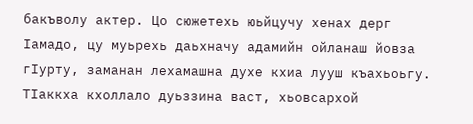бакъволу актер. Цо сюжетехь юьйцучу хенах дерг Iамадо, цу муьрехь даьхначу адамийн ойланаш йовза гIурту, заманан лехамашна духе кхиа лууш къахьоьгу. ТIаккха кхоллало дуьззина васт, хьовсархой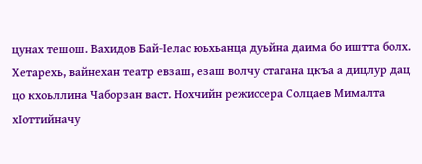цунах тешош. Вахидов Бай-Iелас юьхьанца дуьйна даима бо иштта болх. Хетарехь, вайнехан театр евзаш, езаш волчу стагана цкъа а дицлур дац цо кхоьллина Чаборзан васт. Нохчийн режиссера Солцаев Мималта хIоттийначу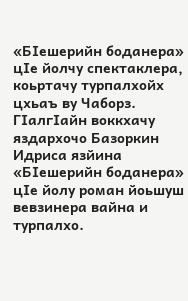«БIешерийн боданера» цIе йолчу спектаклера, коьртачу турпалхойх цхьаъ ву Чаборз. ГIалгIайн воккхачу яздархочо Базоркин Идриса язйина «БIешерийн боданера» цIе йолу роман йоьшуш вевзинера вайна и турпалхо.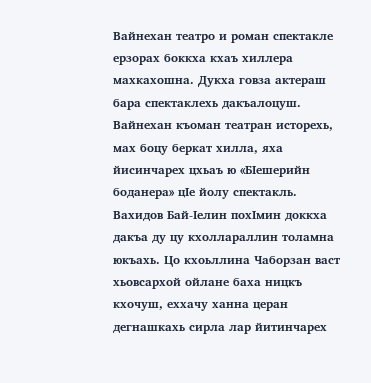Вайнехан театро и роман спектакле ерзорах боккха кхаъ хиллера махкахошна. Дукха говза актераш бара спектаклехь дакъалоцуш. Вайнехан къоман театран исторехь, мах боцу беркат хилла, яха йисинчарех цхьаъ ю «БIешерийн боданера» цIе йолу спектакль. Вахидов Бай-Iелин похIмин доккха дакъа ду цу кхоллараллин толамна юкъахь. Цо кхоьллина Чаборзан васт хьовсархой ойлане баха ницкъ кхочуш, еххачу ханна церан дегнашкахь сирла лар йитинчарех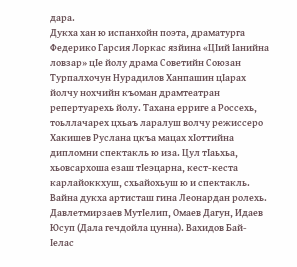дара.
Дукха хан ю испанхойн поэта, драматурга Федерико Гарсия Лоркас язйина «ЦIий Iанийна ловзар» цIе йолу драма Советийн Союзан Турпалхочун Нурадилов Ханпашин цIарах йолчу нохчийн къоман драмтеатран репертуарехь йолу. Тахана ерриге а Россехь, тоьллачарех цхьаъ ларалуш волчу режиссеро Хакишев Руслана цкъа мацах хIоттийна дипломни спектакль ю иза. Цул тIаьхьа, хьовсархоша езаш тIеэцарна, кест-кеста карлайоккхуш, схьайохьуш ю и спектакль. Вайна дукха артисташ гина Леонардан ролехь. Давлетмирзаев МутIелип, Омаев Дагун, Идаев Юсуп (Дала гечдойла цунна). Вахидов Бай-Iелас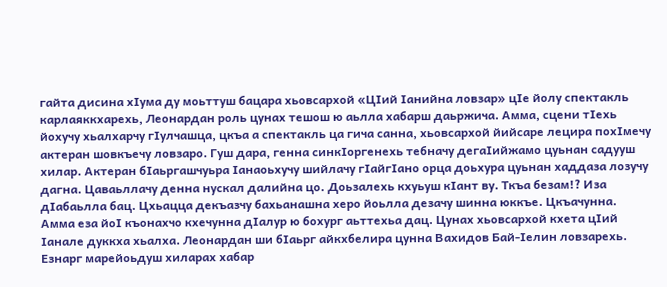гайта дисина хIума ду моьттуш бацара хьовсархой «ЦIий Iанийна ловзар» цIе йолу спектакль карлаяккхарехь, Леонардан роль цунах тешош ю аьлла хабарш даьржича. Амма, сцени тIехь йохучу хьалхарчу гIулчашца, цкъа а спектакль ца гича санна, хьовсархой йийсаре лецира похIмечу актеран шовкъечу ловзаро. Гуш дара, генна синкIоргенехь тебначу дегаIийжамо цуьнан садууш хилар. Актеран бIаьргашчуьра Iанаоьхучу шийлачу гIайгIано орца доьхура цуьнан хаддаза лозучу дагна. Цаваьллачу денна нускал далийна цо. Доьзалехь кхуьуш кIант ву. Ткъа безам!? Иза дIабаьлла бац. Цхьацца декъазчу бахьанашна херо йоьлла дезачу шинна юккъе. Цкъачунна. Амма еза йоI къонахчо кхечунна дIалур ю бохург аьттехьа дац. Цунах хьовсархой кхета цIий Iанале дуккха хьалха. Леонардан ши бIаьрг айкхбелира цунна Вахидов Бай-Iелин ловзарехь. Езнарг марейоьдуш хиларах хабар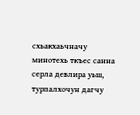схьакхаьчначу минотехь ткъес санна серла девлира уьш, турпалхочун дагчу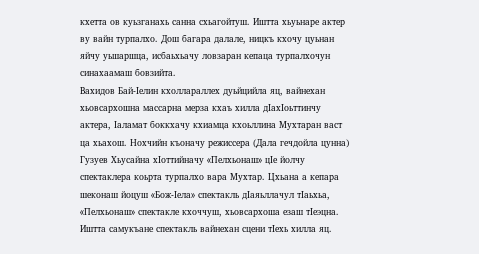кхетта ов куьзганахь санна схьагойтуш. Иштта хьуьнаре актер ву вайн турпалхо. Дош багара далале, ницкъ кхочу цуьнан яйчу уьшаршца, исбаьхьачу ловзаран кепаца турпалхочун синахаамаш бовзийта.
Вахидов Бай-Iелин кхоллараллех дуьйцийла яц, вайнехан хьовсархошна массарна мерза кхаъ хилла дIахIоьттинчу актера, Iаламат боккхачу кхиамца кхоьллина Мухтаран васт ца хьахош. Нохчийн къоначу режиссера (Дала гечдойла цунна) Гузуев Хьусайна хIоттийначу «Пелхьонаш» цIе йолчу спектаклера коьрта турпалхо вара Мухтар. Цхьана а кепара шеконаш йоцуш «Бож-Iела» спектакль дIаяьллачул тIаьхьа, «Пелхьонаш» спектакле кхоччуш, хьовсархоша езаш тIеэцна. Иштта самукъане спектакль вайнехан сцени тIехь хилла яц.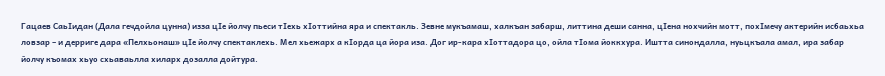Гацаев СаьIидан (Дала гечдойла цунна) изза цIе йолчу пьеси тIехь хIоттийна яра и спектакль. Зевне мукъамаш, халкъан забарш, литтина деши санна, цIена нохчийн мотт, похIмечу актерийн исбаьхьа ловзар – и дерриге дара «Пелхьонаш» цIе йолчу спектаклехь. Мел хьежарх а кIорда ца йора иза. Дог ир-кара хIоттадора цо, ойла тIома йоккхура. Иштта синондалла, нуьцкъала амал, ира забар йолчу къомах хьуо схьаваьлла хиларх дозалла дойтура.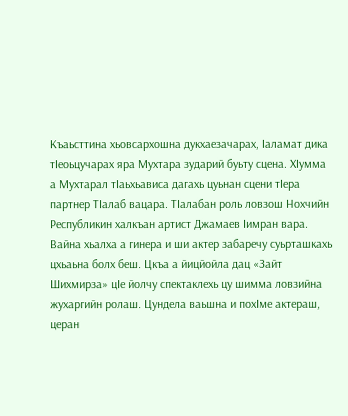Къаьсттина хьовсархошна дукхаезачарах, Iаламат дика тIеоьцучарах яра Мухтара зударий буьту сцена. ХIумма а Мухтарал тIаьхьависа дагахь цуьнан сцени тIера партнер ТIалаб вацара. ТIалабан роль ловзош Нохчийн Республикин халкъан артист Джамаев Iимран вара. Вайна хьалха а гинера и ши актер забаречу суьрташкахь цхьаьна болх беш. Цкъа а йицйойла дац «Зайт Шихмирза» цIе йолчу спектаклехь цу шимма ловзийна жухаргийн ролаш. Цундела ваьшна и похIме актераш, церан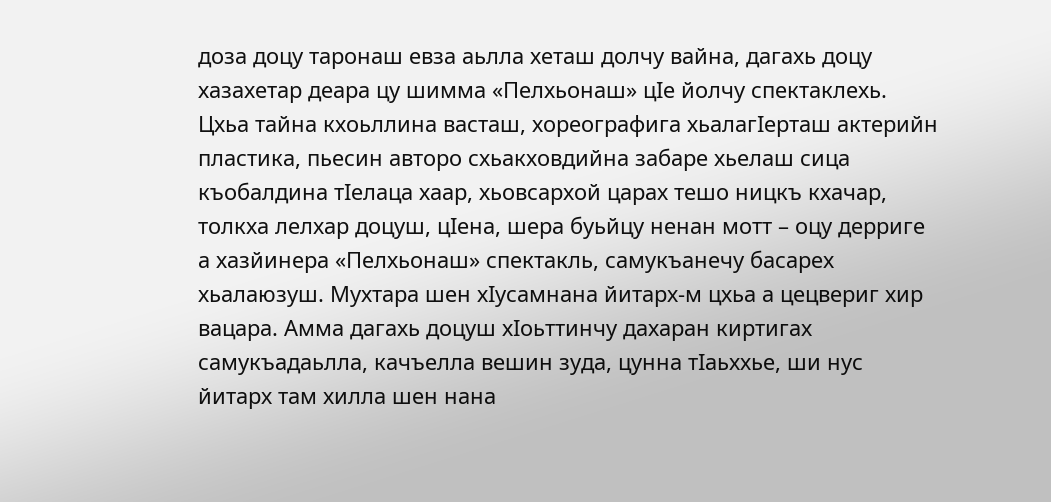доза доцу таронаш евза аьлла хеташ долчу вайна, дагахь доцу хазахетар деара цу шимма «Пелхьонаш» цIе йолчу спектаклехь. Цхьа тайна кхоьллина васташ, хореографига хьалагIерташ актерийн пластика, пьесин авторо схьакховдийна забаре хьелаш сица къобалдина тIелаца хаар, хьовсархой царах тешо ницкъ кхачар, толкха лелхар доцуш, цIена, шера буьйцу ненан мотт – оцу дерриге а хазйинера «Пелхьонаш» спектакль, самукъанечу басарех хьалаюзуш. Мухтара шен хIусамнана йитарх-м цхьа а цецвериг хир вацара. Амма дагахь доцуш хIоьттинчу дахаран киртигах самукъадаьлла, качъелла вешин зуда, цунна тIаьххье, ши нус йитарх там хилла шен нана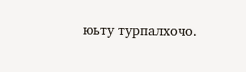юьту турпалхочо.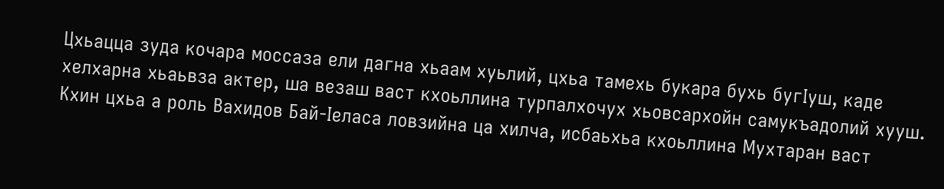Цхьацца зуда кочара моссаза ели дагна хьаам хуьлий, цхьа тамехь букара бухь бугIуш, каде хелхарна хьаьвза актер, ша везаш васт кхоьллина турпалхочух хьовсархойн самукъадолий хууш. Кхин цхьа а роль Вахидов Бай-Iеласа ловзийна ца хилча, исбаьхьа кхоьллина Мухтаран васт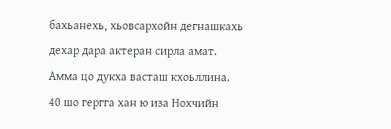бахьанехь, хьовсархойн дегнашкахь дехар дара актеран сирла амат. Амма цо дукха васташ кхоьллина. 40 шо гергга хан ю иза Нохчийн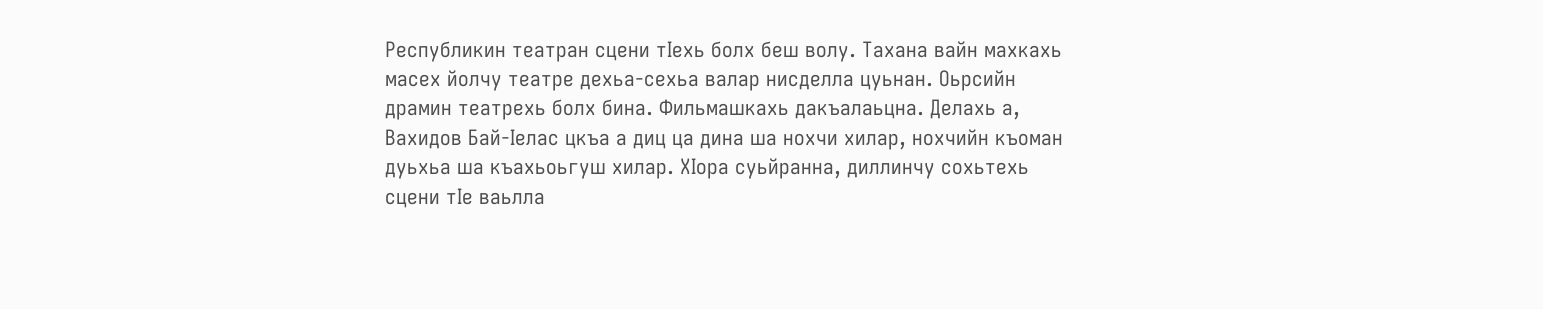Республикин театран сцени тIехь болх беш волу. Тахана вайн махкахь масех йолчу театре дехьа-сехьа валар нисделла цуьнан. Оьрсийн драмин театрехь болх бина. Фильмашкахь дакъалаьцна. Делахь а, Вахидов Бай-Iелас цкъа а диц ца дина ша нохчи хилар, нохчийн къоман дуьхьа ша къахьоьгуш хилар. ХIора суьйранна, диллинчу сохьтехь сцени тIе ваьлла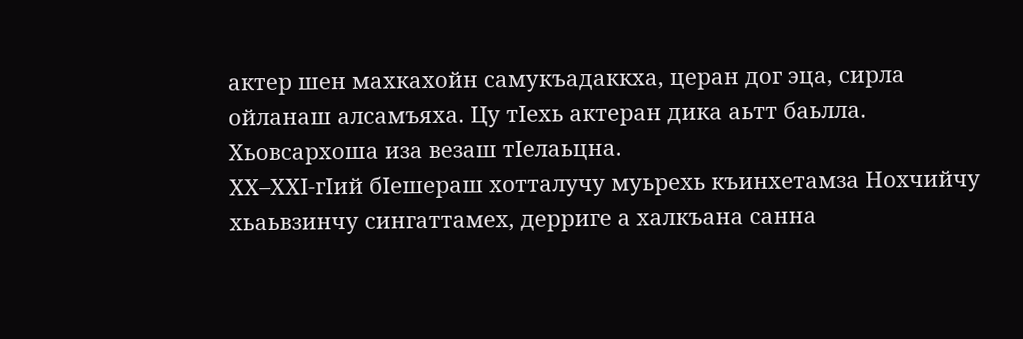актер шен махкахойн самукъадаккха, церан дог эца, сирла ойланаш алсамъяха. Цу тIехь актеран дика аьтт баьлла. Хьовсархоша иза везаш тIелаьцна.
ХХ–ХХI-гIий бIешераш хотталучу муьрехь къинхетамза Нохчийчу хьаьвзинчу сингаттамех, дерриге а халкъана санна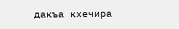дакъа кхечира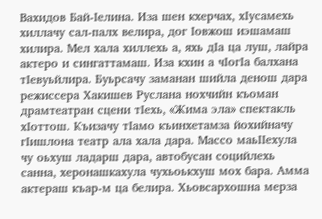Вахидов Бай-Iелина. Иза шен кхерчах, хIусамехь хиллачу сал-палх велира, дог Iовжош иэшамаш хилира. Мел хала хиллехь а, яхь дIа ца луш, лайра актеро и сингаттамаш. Иза кхин а чIогIа балхана тIевуьйлира. Буьрсачу заманан шийла денош дара режиссера Хакишев Руслана нохчийн къоман драмтеатран сцени тIехь, «Жима эла» спектакль хIоттош. Къизачу тIамо къинхетамза йохийначу гIишлона театр ала хала дара. Массо маьIIехула чу оьхуш ладарш дара, автобусан социйлехь санна, херонашкахула чухьоькхуш мох бара. Амма актераш къар-м ца белира. Хьовсархошна мерза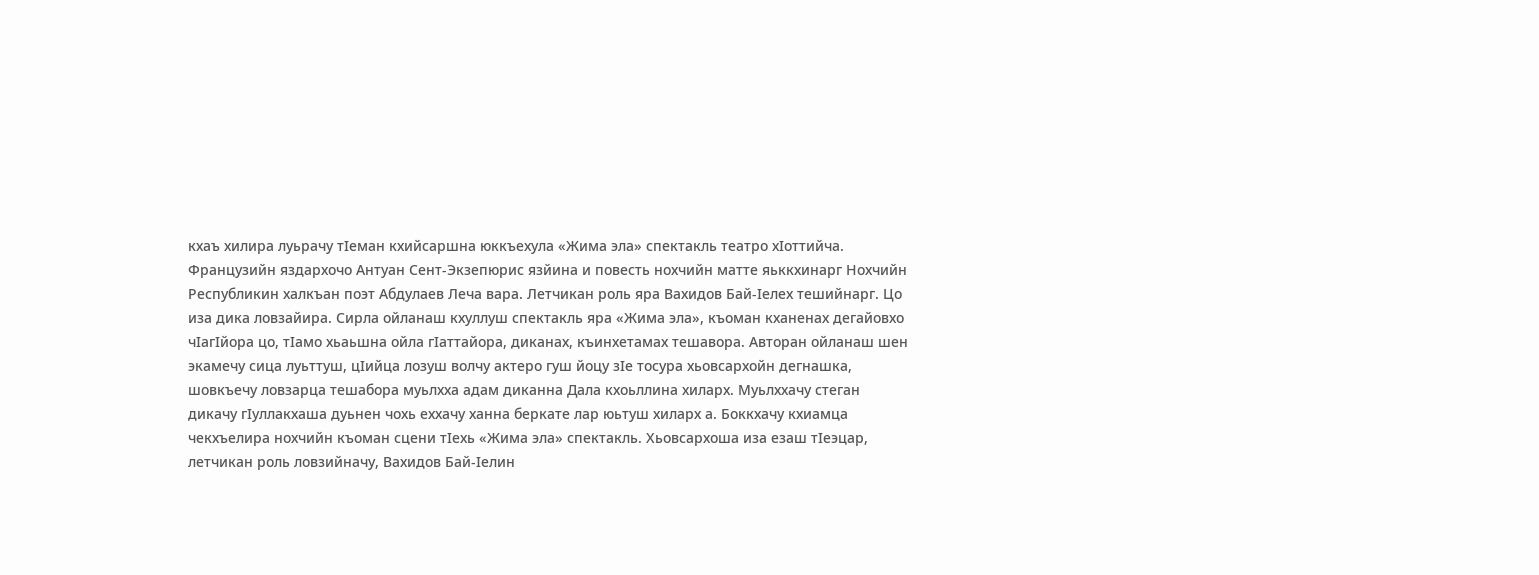кхаъ хилира луьрачу тIеман кхийсаршна юккъехула «Жима эла» спектакль театро хIоттийча. Французийн яздархочо Антуан Сент-Экзепюрис язйина и повесть нохчийн матте яьккхинарг Нохчийн Республикин халкъан поэт Абдулаев Леча вара. Летчикан роль яра Вахидов Бай-Iелех тешийнарг. Цо иза дика ловзайира. Сирла ойланаш кхуллуш спектакль яра «Жима эла», къоман кханенах дегайовхо чIагIйора цо, тIамо хьаьшна ойла гIаттайора, диканах, къинхетамах тешавора. Авторан ойланаш шен экамечу сица луьттуш, цIийца лозуш волчу актеро гуш йоцу зIе тосура хьовсархойн дегнашка, шовкъечу ловзарца тешабора муьлхха адам диканна Дала кхоьллина хиларх. Муьлххачу стеган дикачу гIуллакхаша дуьнен чохь еххачу ханна беркате лар юьтуш хиларх а. Боккхачу кхиамца чекхъелира нохчийн къоман сцени тIехь «Жима эла» спектакль. Хьовсархоша иза езаш тIеэцар, летчикан роль ловзийначу, Вахидов Бай-Iелин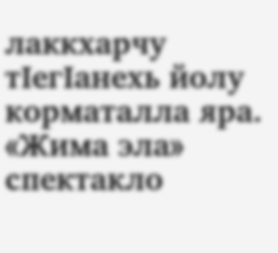лаккхарчу тIегIанехь йолу корматалла яра. «Жима эла» спектакло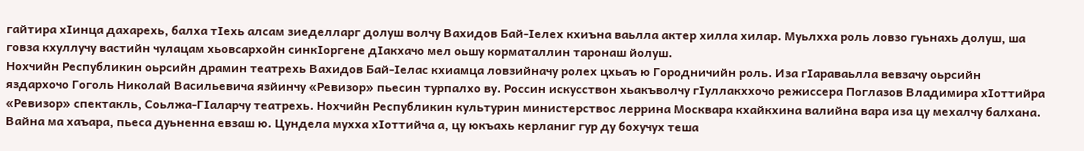гайтира хIинца дахарехь, балха тIехь алсам зиеделларг долуш волчу Вахидов Бай-Iелех кхиъна ваьлла актер хилла хилар. Муьлхха роль ловзо гуьнахь долуш, ша говза кхуллучу вастийн чулацам хьовсархойн синкIоргене дIакхачо мел оьшу корматаллин таронаш йолуш.
Нохчийн Республикин оьрсийн драмин театрехь Вахидов Бай-Iелас кхиамца ловзийначу ролех цхьаъ ю Городничийн роль. Иза гIараваьлла вевзачу оьрсийн яздархочо Гоголь Николай Васильевича язйинчу «Ревизор» пьесин турпалхо ву. Россин искусствон хьакъволчу гIуллакххочо режиссера Поглазов Владимира хIоттийра «Ревизор» спектакль, Соьлжа-ГIаларчу театрехь. Нохчийн Республикин культурин министерствос леррина Москвара кхайкхина валийна вара иза цу мехалчу балхана. Вайна ма хаъара, пьеса дуьненна евзаш ю. Цундела мухха хIоттийча а, цу юкъахь керланиг гур ду бохучух теша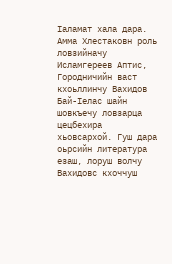Iаламат хала дара. Амма Хлестаковн роль ловзийначу Исламгереев Аптис, Городничийн васт кхоьллинчу Вахидов Бай-Iелас шайн шовкъечу ловзарца цецбехира хьовсархой. Гуш дара оьрсийн литература езаш, лоруш волчу Вахидовс кхоччуш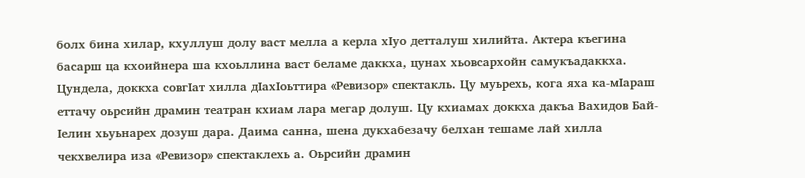болх бина хилар, кхуллуш долу васт мелла а керла хIуо детталуш хилийта. Актера къегина басарш ца кхоийнера ша кхоьллина васт беламе даккха, цунах хьовсархойн самукъадаккха. Цундела, доккха совгIат хилла дIахIоьттира «Ревизор» спектакль. Цу муьрехь, кога яха ка-мIараш еттачу оьрсийн драмин театран кхиам лара мегар долуш. Цу кхиамах доккха дакъа Вахидов Бай-Iелин хьуьнарех дозуш дара. Даима санна, шена дукхабезачу белхан тешаме лай хилла чекхвелира иза «Ревизор» спектаклехь а. Оьрсийн драмин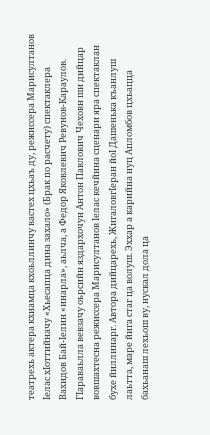театрехь актера кхиамца кхоьллинчу вастех цхьаъ ду, режиссера Марисултанов Iелас хIоттийначу «Хьесапца дина захало» (Брак по расчету) спектаклера Вахидов Бай-Iелин «инарла», аьлча, а Федор Яковлевич Ревунов-Караулов. ГIараваьлла вевзачу оьрсийн яздархочун Антон Павлович Чеховн ши дийцар вовшахтесна режиссера Марисултанов Iелас кечйина сценари яра спектаклан бухе йиллинарг. Автора дийцарехь, ЖигаловгIеран йоI Дашенька къанлуш лаьтта, маре йига стаг ца волуш. Эххар а карийна нуц Апломбов цхьацца бахьанаш лехьош ву, нускал дола ца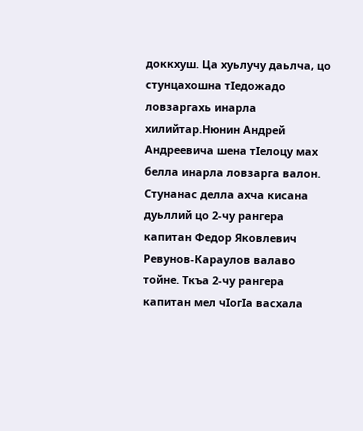доккхуш. Ца хуьлучу даьлча, цо стунцахошна тIедожадо ловзаргахь инарла хилийтар.Нюнин Андрей Андреевича шена тIелоцу мах белла инарла ловзарга валон. Стунанас делла ахча кисана дуьллий цо 2-чу рангера капитан Федор Яковлевич Ревунов-Караулов валаво тойне. Ткъа 2-чу рангера капитан мел чIогIа васхала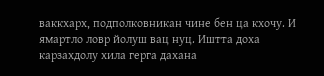ваккхарх, подполковникан чине бен ца кхочу. И ямартло ловр йолуш вац нуц. Иштта доха карзахдолу хила герга дахана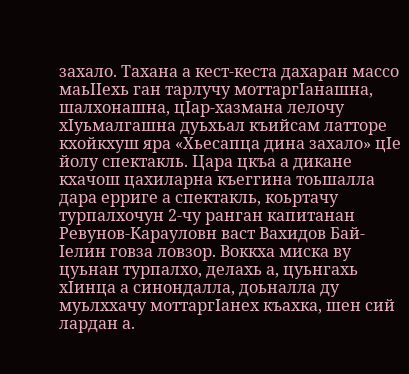захало. Тахана а кест-кеста дахаран массо маьIIехь ган тарлучу моттаргIанашна, шалхонашна, цIар-хазмана лелочу хIуьмалгашна дуьхьал къийсам латторе кхойкхуш яра «Хьесапца дина захало» цIе йолу спектакль. Цара цкъа а дикане кхачош цахиларна къеггина тоьшалла дара ерриге а спектакль, коьртачу турпалхочун 2-чу ранган капитанан Ревунов-Карауловн васт Вахидов Бай-Iелин говза ловзор. Воккха миска ву цуьнан турпалхо, делахь а, цуьнгахь хIинца а синондалла, доьналла ду муьлххачу моттаргIанех къахка, шен сий лардан а.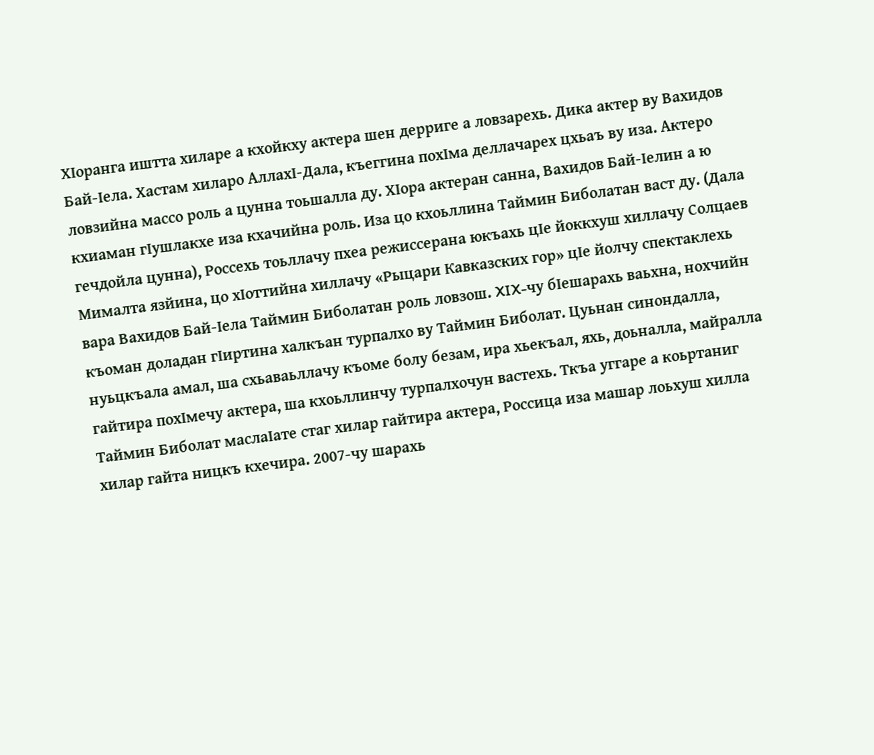ХIоранга иштта хиларе а кхойкху актера шен дерриге а ловзарехь. Дика актер ву Вахидов Бай-Iела. Хастам хиларо АллахI-Дала, къеггина похIма деллачарех цхьаъ ву иза. Актеро ловзийна массо роль а цунна тоьшалла ду. ХIора актеран санна, Вахидов Бай-Iелин а ю кхиаман гIушлакхе иза кхачийна роль. Иза цо кхоьллина Таймин Биболатан васт ду. (Дала гечдойла цунна), Россехь тоьллачу пхеа режиссерана юкъахь цIе йоккхуш хиллачу Солцаев Мималта язйина, цо хIоттийна хиллачу «Рыцари Кавказских гор» цIе йолчу спектаклехь вара Вахидов Бай-Iела Таймин Биболатан роль ловзош. XIX-чу бIешарахь ваьхна, нохчийн къоман доладан гIиртина халкъан турпалхо ву Таймин Биболат. Цуьнан синондалла, нуьцкъала амал, ша схьаваьллачу къоме болу безам, ира хьекъал, яхь, доьналла, майралла гайтира похIмечу актера, ша кхоьллинчу турпалхочун вастехь. Ткъа уггаре а коьртаниг Таймин Биболат маслаIате стаг хилар гайтира актера, Россица иза машар лоьхуш хилла хилар гайта ницкъ кхечира. 2007-чу шарахь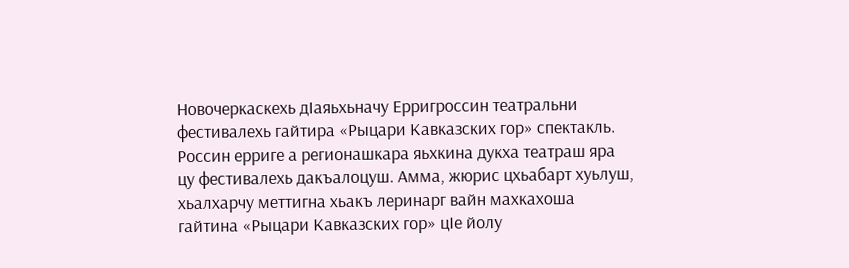Новочеркаскехь дIаяьхьначу Ерригроссин театральни фестивалехь гайтира «Рыцари Кавказских гор» спектакль. Россин ерриге а регионашкара яьхкина дукха театраш яра цу фестивалехь дакъалоцуш. Амма, жюрис цхьабарт хуьлуш, хьалхарчу меттигна хьакъ леринарг вайн махкахоша гайтина «Рыцари Кавказских гор» цIе йолу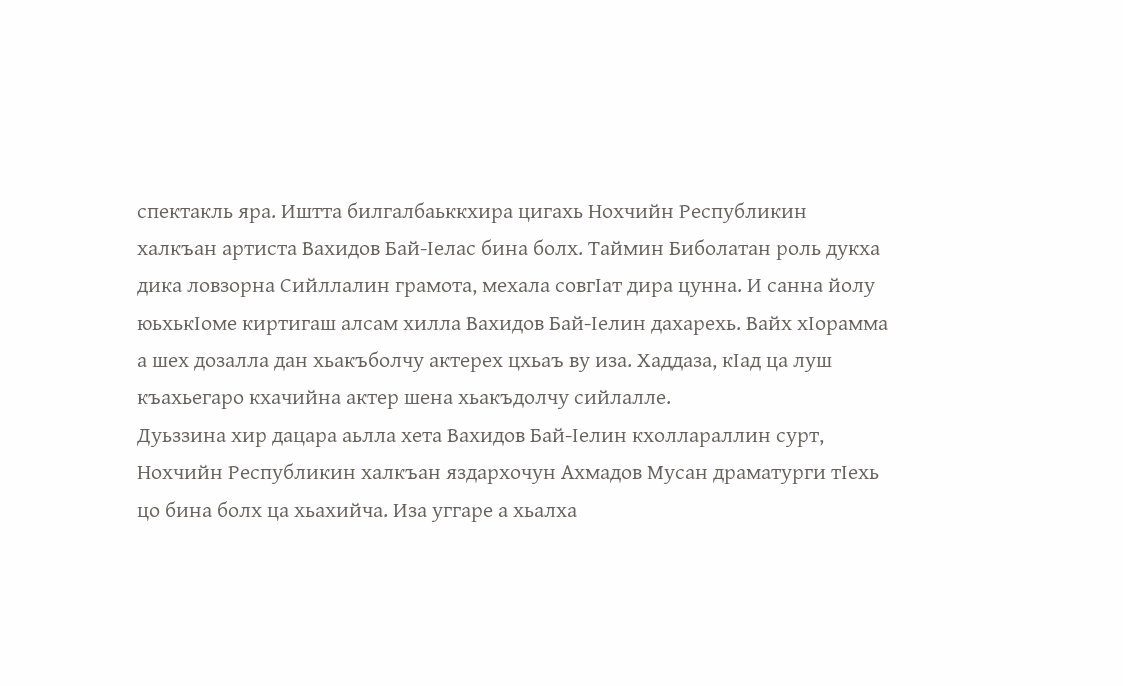спектакль яра. Иштта билгалбаьккхира цигахь Нохчийн Республикин халкъан артиста Вахидов Бай-Iелас бина болх. Таймин Биболатан роль дукха дика ловзорна Сийллалин грамота, мехала совгIат дира цунна. И санна йолу юьхькIоме киртигаш алсам хилла Вахидов Бай-Iелин дахарехь. Вайх хIорамма а шех дозалла дан хьакъболчу актерех цхьаъ ву иза. Хаддаза, кIад ца луш къахьегаро кхачийна актер шена хьакъдолчу сийлалле.
Дуьззина хир дацара аьлла хета Вахидов Бай-Iелин кхоллараллин сурт, Нохчийн Республикин халкъан яздархочун Ахмадов Мусан драматурги тIехь цо бина болх ца хьахийча. Иза уггаре а хьалха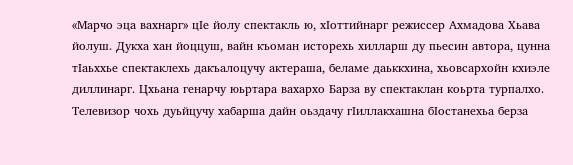«Марчо эца вахнарг» цIе йолу спектакль ю, хIоттийнарг режиссер Ахмадова Хьава йолуш. Дукха хан йоццуш, вайн къоман исторехь хилларш ду пьесин автора, цунна тIаьххье спектаклехь дакъалоцучу актераша, беламе даьккхина, хьовсархойн кхиэле диллинарг. Цхьана генарчу юьртара вахархо Барза ву спектаклан коьрта турпалхо. Телевизор чохь дуьйцучу хабарша дайн оьздачу гIиллакхашна бIостанехьа берза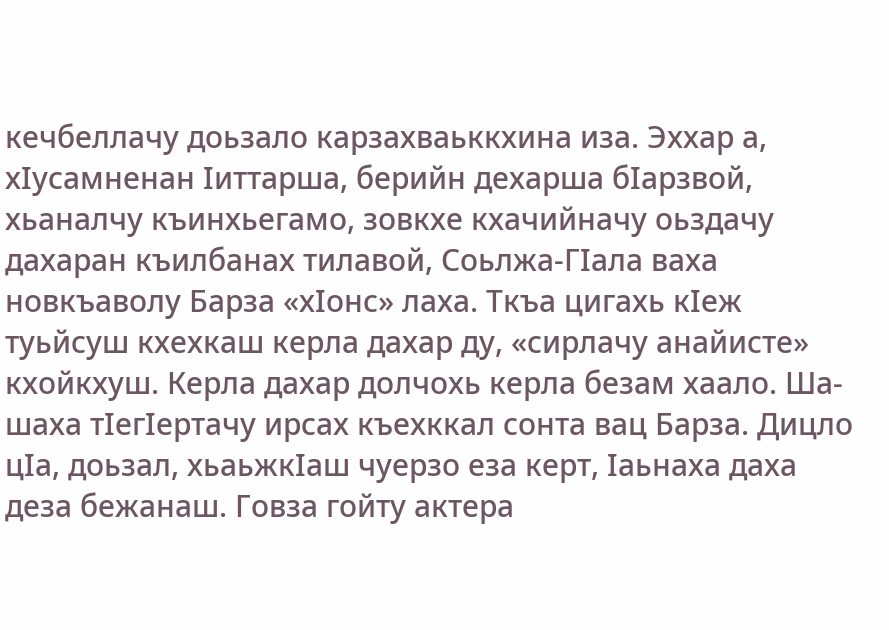кечбеллачу доьзало карзахваьккхина иза. Эххар а, хIусамненан Iиттарша, берийн дехарша бIарзвой, хьаналчу къинхьегамо, зовкхе кхачийначу оьздачу дахаран къилбанах тилавой, Соьлжа-ГIала ваха новкъаволу Барза «хIонс» лаха. Ткъа цигахь кIеж туьйсуш кхехкаш керла дахар ду, «сирлачу анайисте» кхойкхуш. Керла дахар долчохь керла безам хаало. Ша-шаха тIегIертачу ирсах къехккал сонта вац Барза. Дицло цIа, доьзал, хьаьжкIаш чуерзо еза керт, Iаьнаха даха деза бежанаш. Говза гойту актера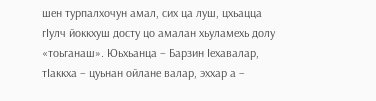шен турпалхочун амал, сих ца луш, цхьацца гIулч йоккхуш досту цо амалан хьуламехь долу «тоьганаш». Юьхьанца – Барзин Iехавалар, тIаккха – цуьнан ойлане валар, эххар а –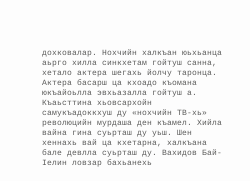дохковалар. Нохчийн халкъан юьхьанца аьрго хилла синкхетам гойтуш санна, хетало актера шегахь йолчу таронца. Актера басарш ца кхоадо къомана юкъайоьлла эвхьазалла гойтуш а. Къаьсттина хьовсархойн самукъадоккхуш ду «нохчийн ТВ-хь» революцийн мурдаша ден къамел. Хийла вайна гина суьрташ ду уьш. Шен хеннахь вай ца кхетарна, халкъана бале девлла суьрташ ду. Вахидов Бай-Iелин ловзар бахьанехь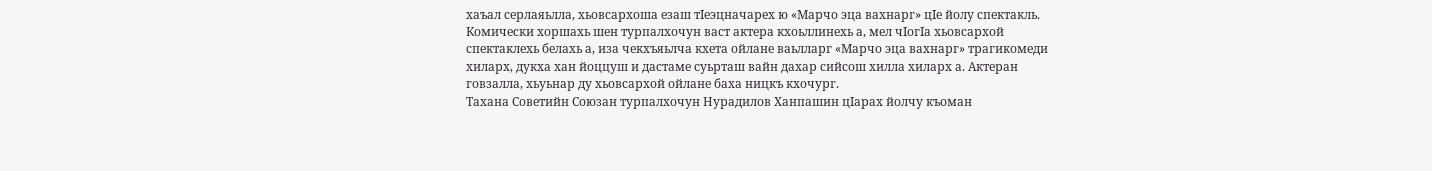хаъал серлаяьлла, хьовсархоша езаш тIеэцначарех ю «Марчо эца вахнарг» цIе йолу спектакль. Комически хоршахь шен турпалхочун васт актера кхоьллинехь а, мел чIогIа хьовсархой спектаклехь белахь а, иза чекхъяьлча кхета ойлане ваьлларг «Марчо эца вахнарг» трагикомеди хиларх, дукха хан йоццуш и дастаме суьрташ вайн дахар сийсош хилла хиларх а. Актеран говзалла, хьуьнар ду хьовсархой ойлане баха ницкъ кхочург.
Тахана Советийн Союзан турпалхочун Нурадилов Ханпашин цIарах йолчу къоман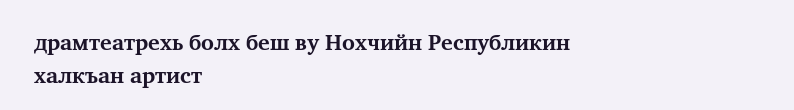драмтеатрехь болх беш ву Нохчийн Республикин халкъан артист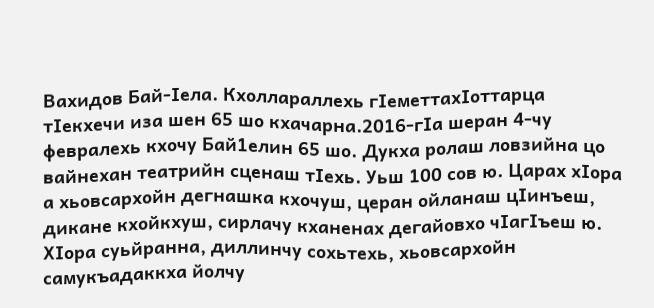Вахидов Бай-Iела. Кхоллараллехь гIеметтахIоттарца тIекхечи иза шен 65 шо кхачарна.2016-гIа шеран 4-чу февралехь кхочу Бай1елин 65 шо. Дукха ролаш ловзийна цо вайнехан театрийн сценаш тIехь. Уьш 100 сов ю. Царах хIора а хьовсархойн дегнашка кхочуш, церан ойланаш цIинъеш, дикане кхойкхуш, сирлачу кханенах дегайовхо чIагIъеш ю. ХIора суьйранна, диллинчу сохьтехь, хьовсархойн самукъадаккха йолчу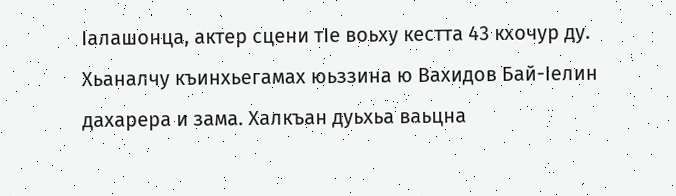Iалашонца, актер сцени тIе воьху кестта 43 кхочур ду. Хьаналчу къинхьегамах юьззина ю Вахидов Бай-Iелин дахарера и зама. Халкъан дуьхьа ваьцна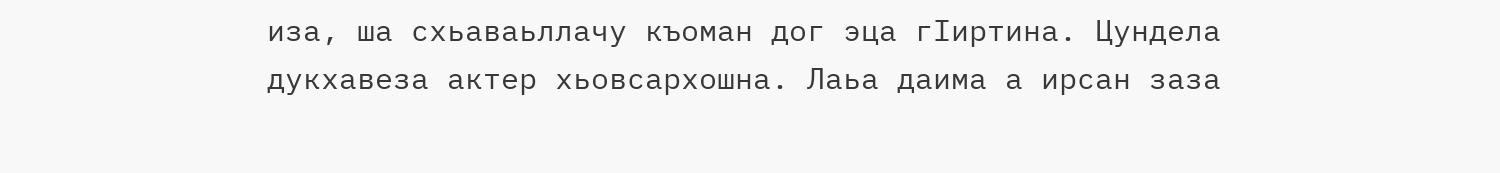иза, ша схьаваьллачу къоман дог эца гIиртина. Цундела дукхавеза актер хьовсархошна. Лаьа даима а ирсан заза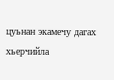цуьнан экамечу дагах хьерчийла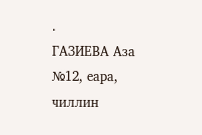.
ГАЗИЕВА Аза
№12, еара, чиллин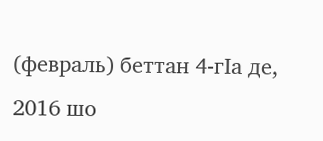(февраль) беттан 4-гIа де, 2016 шо